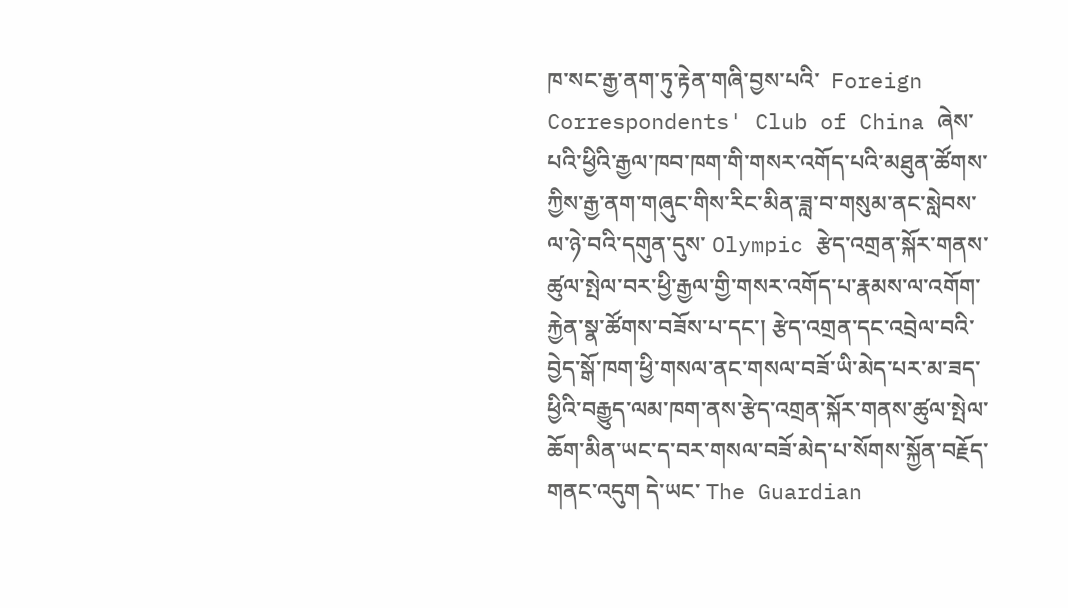ཁ་སང་རྒྱ་ནག་ཏུ་རྟེན་གཞི་བྱས་པའི་  Foreign Correspondents' Club of China ཞེས་པའི་ཕྱིའི་རྒྱལ་ཁབ་ཁག་གི་གསར་འགོད་པའི་མཐུན་ཚོགས་ཀྱིས་རྒྱ་ནག་གཞུང་གིས་རིང་མིན་ཟླ་བ་གསུམ་ནང་སླེབས་ལ་ཉེ་བའི་དགུན་དུས་ Olympic རྩེད་འགྲན་སྐོར་གནས་ཚུལ་སྤེལ་བར་ཕྱི་རྒྱལ་གྱི་གསར་འགོད་པ་རྣམས་ལ་འགོག་རྐྱེན་སྣ་ཚོགས་བཟོས་པ་དང་། རྩེད་འགྲན་དང་འབྲེལ་བའི་བྱེད་སྒོ་ཁག་ཕྱི་གསལ་ནང་གསལ་བཟོ་ཡི་མེད་པར་མ་ཟད་ཕྱིའི་བརྒྱུད་ལམ་ཁག་ནས་རྩེད་འགྲན་སྐོར་གནས་ཚུལ་སྤེལ་ཆོག་མིན་ཡང་ད་བར་གསལ་བཟོ་མེད་པ་སོགས་སྐྱོན་བརྗོད་གནང་འདུག དེ་ཡང་ The Guardian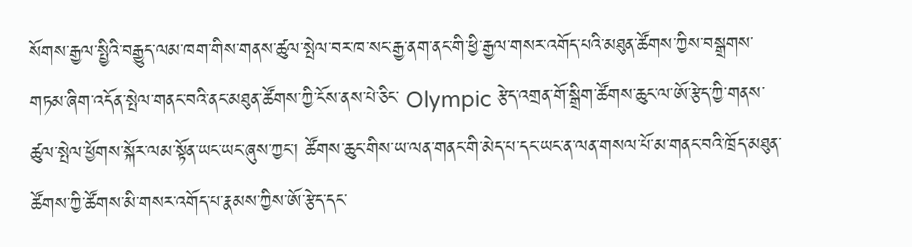སོགས་རྒྱལ་སྤྱིའི་བརྒྱུད་ལམ་ཁག་གིས་གནས་ཚུལ་སྤེལ་བར་ཁ་སང་རྒྱ་ནག་ནང་གི་ཕྱི་རྒྱལ་གསར་འགོད་པའི་མཐུན་ཚོགས་ཀྱིས་བསྒྲགས་གཏམ་ཞིག་འདོན་སྤེལ་གནང་བའི་ནང་མཐུན་ཚོགས་ཀྱི་ངོས་ནས་པེ་ཅིང་ Olympic རྩེད་འགྲན་གོ་སྒྲིག་ཚོགས་ཆུང་ལ་ཨོ་རྩེད་ཀྱི་གནས་ཚུལ་སྤེལ་ཕྱོགས་སྐོར་ལམ་སྟོན་ཡང་ཡང་ཞུས་ཀྱང་། ཚོགས་ཆུང་གིས་ཡ་ལན་གནང་གི་མེད་པ་དང་ཡང་ན་ལན་གསལ་པོ་མ་གནང་བའི་ཁྲོད་མཐུན་ཚོགས་ཀྱི་ཚོགས་མི་གསར་འགོད་པ་རྣམས་ཀྱིས་ཨོ་རྩེད་དང་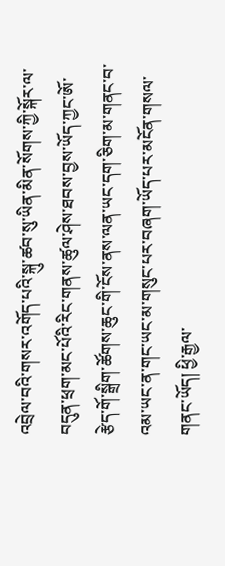འབྲེལ་བའི་གསར་འགོད་པའི་སྐུ་ཚབ་སུ་ཡིན་མིན་སོགས་ཀྱི་སྐོར་ལ་བདུན་ཕྲག་མང་པོའི་རིང་གནས་ཚུལ་ཤེས་ཐབས་བྱས་ཡོད་ཀྱང་ཨོ་རྩེད་གོ་སྒྲིག་ཚོགས་ཆུང་གི་ངོས་ནས་ལན་ཡང་དག་ཅིག་མ་གནང་བ་འམ་ཡང་ན་གང་ཡང་མ་གསུང་པར་བཞག་ཡོད་པར་མངོན་གསལ་གནང་ཡོད། ཕྱི་རྒྱལ་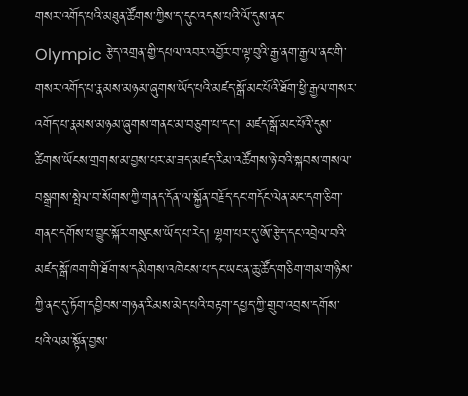གསར་འགོད་པའི་མཐུན་ཚོགས་ཀྱིས་ད་དུང་འདས་པའི་ལོ་དུས་ནང་ Olympic རྩེད་འགྲན་གྱི་དཔལ་འབར་འབྱོར་བ་ལྟ་བུའི་རྒྱ་ནག་རྒྱལ་ནང་གི་གསར་འགོད་པ་རྣམས་མཉམ་ཞུགས་ཡོད་པའི་མཛད་སྒོ་མང་པོའི་ཐོག་ཕྱི་རྒྱལ་གསར་འགོད་པ་རྣམས་མཉམ་ཞུགས་གནང་མ་བཅུག་པ་དང་། མཛད་སྒོ་མང་པོའི་དུས་ཚིགས་ཡོངས་གྲགས་མ་བྱས་པར་མ་ཟད་མཛད་རིམ་འཚོགས་ཉེ་བའི་སྐབས་གསལ་བསྒྲགས་སྤེལ་བ་སོགས་ཀྱི་གནད་དོན་ལ་སྐྱོན་བརྗོད་དང་གདོང་ལེན་མང་དག་ཅིག་གནང་དགོས་པ་བྱུང་སྐོར་གསུངས་ཡོད་པ་རེད། ལྷག་པར་དུ་ཨོ་རྩེད་དང་འབྲེལ་བའི་མཛད་སྒོ་ཁག་གི་ཐོག་ས་དམིགས་འཁེངས་པ་དང་ཡང་ན་ཆུ་ཚོད་གཅིག་གམ་གཉིས་ཀྱི་ནང་དུ་ཏོག་དབྱིབས་གཉན་རིམས་མེད་པའི་བརྟག་དཔྱད་ཀྱི་གྲུབ་འབྲས་དགོས་པའི་ལམ་སྟོན་བྱས་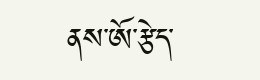ནས་ཨོ་རྩེད་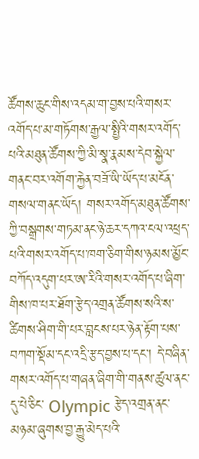ཚོགས་ཆུང་གིས་འདམ་ག་བྱས་པའི་གསར་འགོད་པ་མ་གཏོགས་རྒྱལ་སྤྱིའི་གསར་འགོད་པའི་མཐུན་ཚོགས་ཀྱི་མི་སྣ་རྣམས་དེབ་སྐྱེལ་གནང་བར་འགོག་རྐྱེན་བཟོ་ཡི་ཡོད་པ་མངོན་གསལ་གནང་ཡོད། གསར་འགོད་མཐུན་ཚོགས་ཀྱི་བསྒྲགས་གཏམ་ནང་ཉེ་ཆར་དཀའ་ངལ་འཕྲད་པའི་གསར་འགོད་པ་ཁག་ཅིག་གིས་ཉམས་མྱོང་བཀོད་འདུག་པར་ཨ་རིའི་གསར་འགོད་པ་ཞིག་གིས་ཁ་པར་ཐོག་རྩེད་འགྲན་ཚོགས་སའི་ས་ཚིགས་ཤིག་གི་པར་བླངས་པར་ཉེན་རྟོག་པས་བཀག་སྡོམ་དང་འདྲི་རྩད་བྱས་པ་དང་། དེ་བཞིན་གསར་འགོད་པ་གཞན་ཞིག་གི་གནས་ཚུལ་ནང་དུ་པེ་ཅིང་ Olympic རྩེད་འགྲན་ནང་མཉམ་ཞུགས་བྱ་རྒྱུ་མེད་པའི་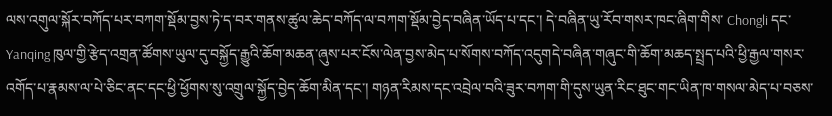ལས་འགུལ་སྐོར་བཀོད་པར་བཀག་སྡོམ་བྱས་ཏེ་ད་བར་གནས་ཚུལ་ཆེད་བཀོད་ལ་བཀག་སྡོམ་བྱེད་བཞིན་ཡོད་པ་དང་། དེ་བཞིན་ཡུ་རོབ་གསར་ཁང་ཞིག་གིས་ Chongli དང་ Yanqing ཁུལ་གྱི་རྩེད་འགྲན་ཚོགས་ཡུལ་དུ་བསྐྱོད་རྒྱུའི་ཆོག་མཆན་ཞུས་པར་ངོས་ལེན་བྱས་མེད་པ་སོགས་བཀོད་འདུགདེ་བཞིན་གཞུང་གི་ཆོག་མཆད་སྤྲད་པའི་ཕྱི་རྒྱལ་གསར་འགོད་པ་རྣམས་ལ་པེ་ཅིང་ནང་དང་ཕྱི་ཕྱོགས་སུ་འགྲུལ་སྐྱོད་བྱེད་ཆོག་མིན་དང་། གཉན་རིམས་དང་འབྲེལ་བའི་ཟུར་བཀག་གི་དུས་ཡུན་རིང་ཐུང་གང་ཡིན་ཁ་གསལ་མེད་པ་བཅས་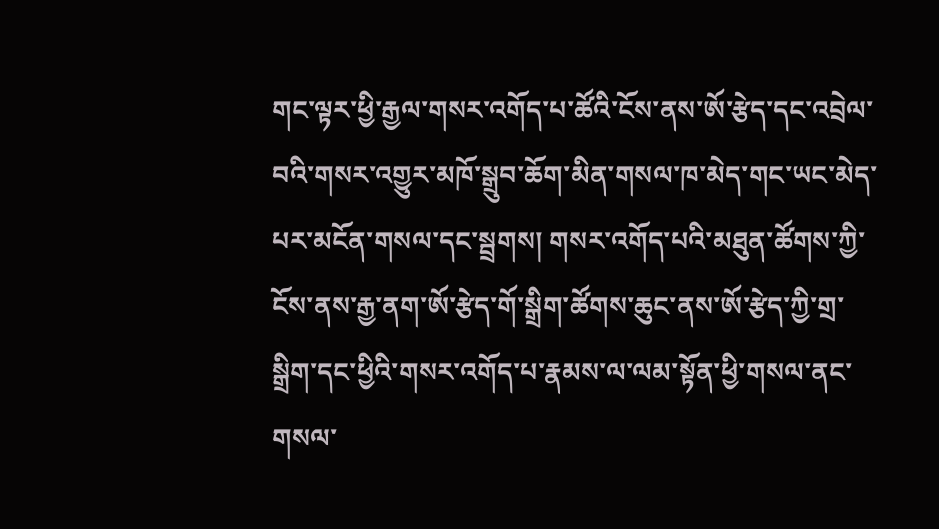གང་ལྟར་ཕྱི་རྒྱལ་གསར་འགོད་པ་ཚོའི་ངོས་ནས་ཨོ་རྩེད་དང་འབྲེལ་བའི་གསར་འགྱུར་མཁོ་སྒྲུབ་ཆོག་མིན་གསལ་ཁ་མེད་གང་ཡང་མེད་པར་མངོན་གསལ་དང་སྦྲགས། གསར་འགོད་པའི་མཐུན་ཚོགས་ཀྱི་ངོས་ནས་རྒྱ་ནག་ཨོ་རྩེད་གོ་སྒྲིག་ཚོགས་ཆུང་ནས་ཨོ་རྩེད་ཀྱི་གྲ་སྒྲིག་དང་ཕྱིའི་གསར་འགོད་པ་རྣམས་ལ་ལམ་སྟོན་ཕྱི་གསལ་ནང་གསལ་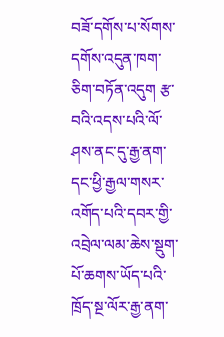བཟོ་དགོས་པ་སོགས་དགོས་འདུན་ཁག་ཅིག་བཏོན་འདུག རྩ་བའི་འདས་པའི་ལོ་ཤས་ནང་དུ་རྒྱ་ནག་དང་ཕྱི་རྒྱལ་གསར་འགོད་པའི་དབར་གྱི་འབྲེལ་ལམ་ཆེས་སྡུག་པོ་ཆགས་ཡོད་པའི་ཁྲོད་སྔ་ལོར་རྒྱ་ནག་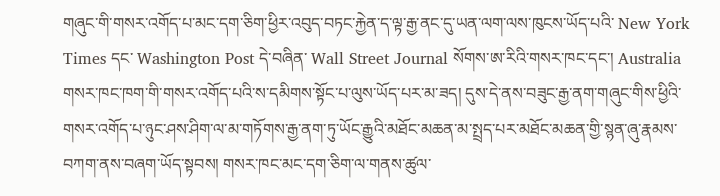གཞུང་གི་གསར་འགོད་པ་མང་དག་ཅིག་ཕྱིར་འབུད་བཏང་རྐྱེན་ད་ལྟ་རྒྱ་ནང་དུ་ཡན་ལག་ལས་ཁུངས་ཡོད་པའི་ New York Times དང་ Washington Post དེ་བཞིན་ Wall Street Journal སོགས་ཨ་རིའི་གསར་ཁང་དང་། Australia གསར་ཁང་ཁག་གི་གསར་འགོད་པའི་ས་དམིགས་སྟོང་པ་ལུས་ཡོད་པར་མ་ཟད། དུས་དེ་ནས་བཟུང་རྒྱ་ནག་གཞུང་གིས་ཕྱིའི་གསར་འགོད་པ་ཉུང་ཤས་ཤིག་ལ་མ་གཏོགས་རྒྱ་ནག་ཏུ་ཡོང་རྒྱུའི་མཐོང་མཆན་མ་སྤྲད་པར་མཐོང་མཆན་གྱི་སྙན་ཞུ་རྣམས་བཀག་ནས་བཞག་ཡོད་སྟབས། གསར་ཁང་མང་དག་ཅིག་ལ་གནས་ཚུལ་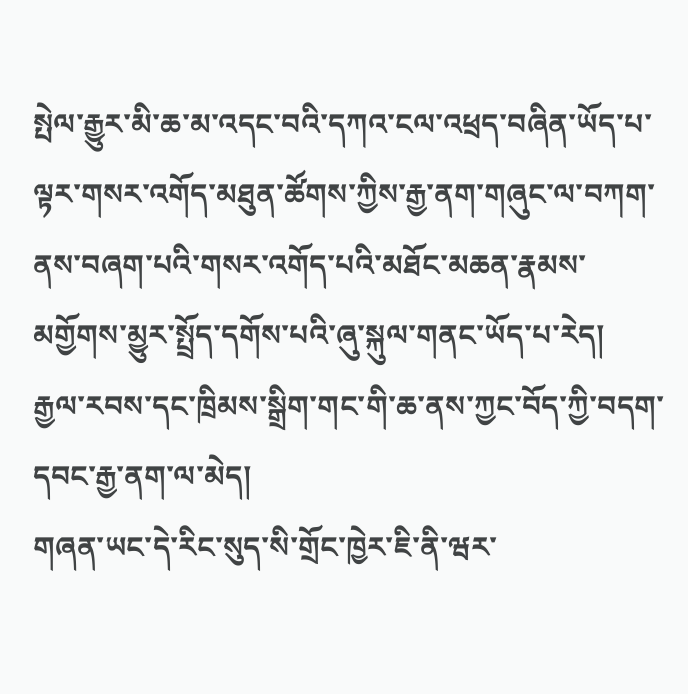སྤེལ་རྒྱུར་མི་ཆ་མ་འདང་བའི་དཀའ་ངལ་འཕྲད་བཞིན་ཡོད་པ་ལྟར་གསར་འགོད་མཐུན་ཚོགས་ཀྱིས་རྒྱ་ནག་གཞུང་ལ་བཀག་ནས་བཞག་པའི་གསར་འགོད་པའི་མཐོང་མཆན་རྣམས་མགྱོགས་མྱུར་སྤྲོད་དགོས་པའི་ཞུ་སྐུལ་གནང་ཡོད་པ་རེད།
རྒྱལ་རབས་དང་ཁྲིམས་སྒྲིག་གང་གི་ཆ་ནས་ཀྱང་བོད་ཀྱི་བདག་དབང་རྒྱ་ནག་ལ་མེད།
གཞན་ཡང་དེ་རིང་སུད་སི་གྲོང་ཁྱེར་ཇི་ནི་ཝར་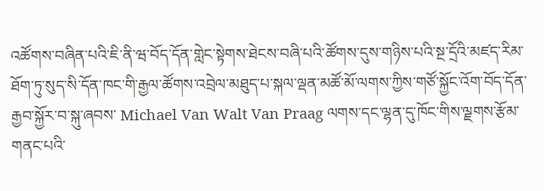འཚོགས་བཞིན་པའི་ཇི་ནི་ཝ་བོད་དོན་གླེང་སྟེགས་ཐེངས་བཞི་པའི་ཚོགས་དུས་གཉིས་པའི་སྔ་དྲོའི་མཛད་རིམ་ཐོག་ཏུ་སུད་སི་དོན་ཁང་གི་རྒྱལ་ཚོགས་འབྲེལ་མཐུད་པ་སྐལ་ལྡན་མཚོ་མོ་ལགས་ཀྱིས་གཙོ་སྐྱོང་འོག་བོད་དོན་རྒྱབ་སྐྱོར་བ་སྐུ་ཞབས་ Michael Van Walt Van Praag ལགས་དང་ལྷན་དུ་ཁོང་གིས་ལྗགས་རྩོམ་གནང་པའི་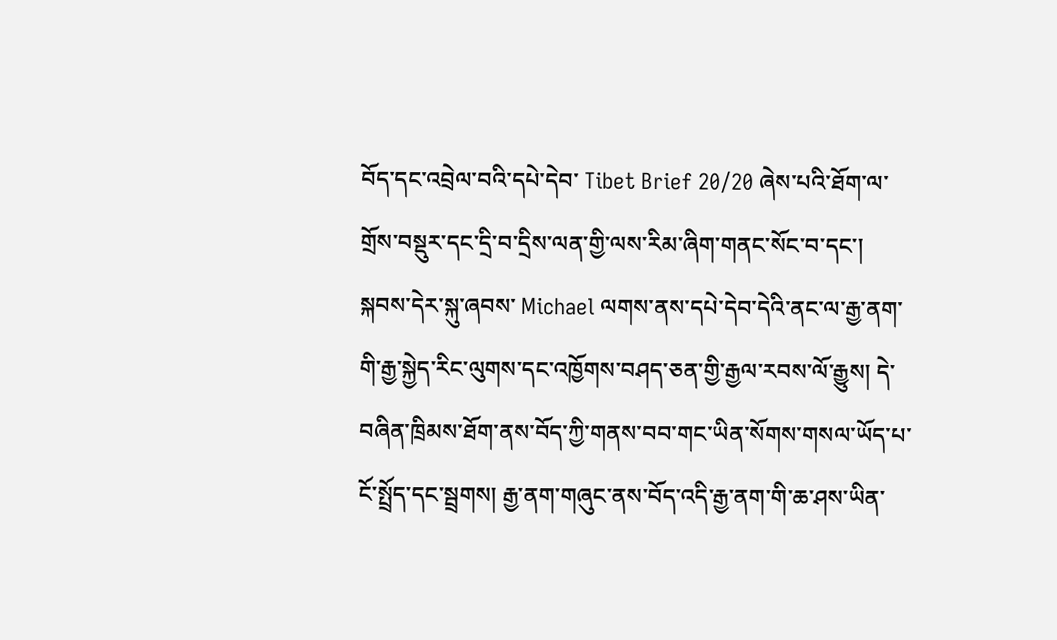བོད་དང་འབྲེལ་བའི་དཔེ་དེབ་ Tibet Brief 20/20 ཞེས་པའི་ཐོག་ལ་གྲོས་བསྡུར་དང་དྲི་བ་དྲིས་ལན་གྱི་ལས་རིམ་ཞིག་གནང་སོང་བ་དང་། སྐབས་དེར་སྐུ་ཞབས་ Michael ལགས་ནས་དཔེ་དེབ་དེའི་ནང་ལ་རྒྱ་ནག་གི་རྒྱ་སྐྱེད་རིང་ལུགས་དང་འཁྱོགས་བཤད་ཅན་གྱི་རྒྱལ་རབས་ལོ་རྒྱུས། དེ་བཞིན་ཁྲིམས་ཐོག་ནས་བོད་ཀྱི་གནས་བབ་གང་ཡིན་སོགས་གསལ་ཡོད་པ་ངོ་སྤྲོད་དང་སྦྲགས། རྒྱ་ནག་གཞུང་ནས་བོད་འདི་རྒྱ་ནག་གི་ཆ་ཤས་ཡིན་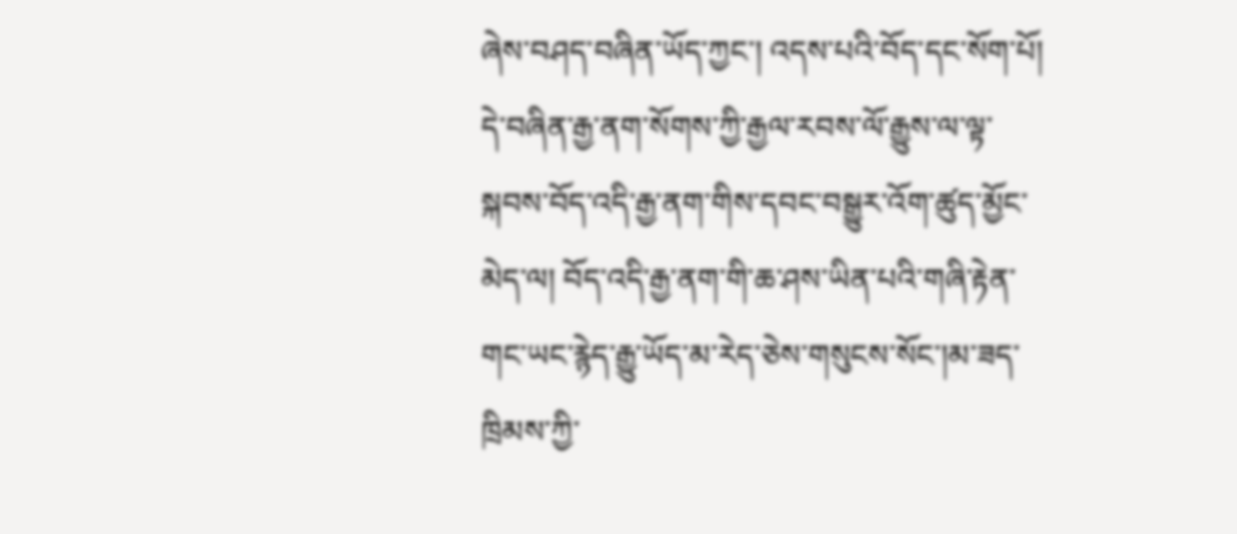ཞེས་བཤད་བཞིན་ཡོད་ཀྱང་། འདས་པའི་བོད་དང་སོག་པོ། དེ་བཞིན་རྒྱ་ནག་སོགས་ཀྱི་རྒྱལ་རབས་ལོ་རྒྱུས་ལ་ལྟ་སྐབས་བོད་འདི་རྒྱ་ནག་གིས་དབང་བསྒྱུར་འོག་ཚུད་མྱོང་མེད་ལ། བོད་འདི་རྒྱ་ནག་གི་ཆ་ཤས་ཡིན་པའི་གཞི་རྟེན་གང་ཡང་རྙེད་རྒྱུ་ཡོད་མ་རེད་ཅེས་གསུངས་སོང་།མ་ཟད་ཁྲིམས་ཀྱི་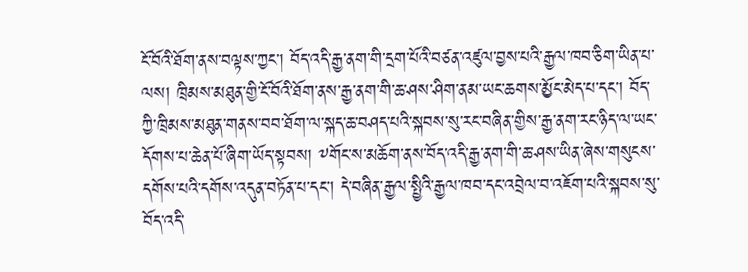ངོ་བོའི་ཐོག་ནས་བལྟས་ཀྱང་། བོད་འདི་རྒྱ་ནག་གི་དྲག་པོའི་བཙན་འཛུལ་བྱས་པའི་རྒྱལ་ཁབ་ཅིག་ཡིན་པ་ལས། ཁྲིམས་མཐུན་གྱི་ངོ་བོའི་ཐོག་ནས་རྒྱ་ནག་གི་ཆ་ཤས་ཤིག་ནམ་ཡང་ཆགས་མྱོང་མེད་པ་དང་། བོད་ཀྱི་ཁྲིམས་མཐུན་གནས་བབ་ཐོག་ལ་སྐད་ཆ་བཤད་པའི་སྐབས་སུ་རང་བཞིན་གྱིས་རྒྱ་ནག་རང་ཉིད་ལ་ཡང་དོགས་པ་ཆེན་པོ་ཞིག་ཡོད་སྟབས། ༸གོང་ས་མཆོག་ནས་བོད་འདི་རྒྱ་ནག་གི་ཆ་ཤས་ཡིན་ཞེས་གསུངས་དགོས་པའི་དགོས་འདུན་བཏོན་པ་དང་། དེ་བཞིན་རྒྱལ་སྤྱིའི་རྒྱལ་ཁབ་དང་འབྲེལ་བ་འཇོག་པའི་སྐབས་སུ་བོད་འདི་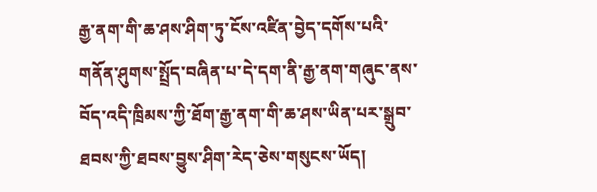རྒྱ་ནག་གི་ཆ་ཤས་ཤིག་ཏུ་ངོས་འཛིན་བྱེད་དགོས་པའི་གནོན་ཤུགས་སྤྲོད་བཞིན་པ་དེ་དག་ནི་རྒྱ་ནག་གཞུང་ནས་བོད་འདི་ཁྲིམས་ཀྱི་ཐོག་རྒྱ་ནག་གི་ཆ་ཤས་ཡིན་པར་སྒྲུབ་ཐབས་ཀྱི་ཐབས་བྱུས་ཤིག་རེད་ཅེས་གསུངས་ཡོད།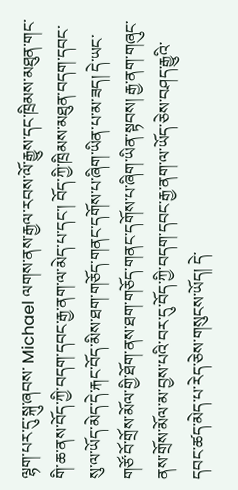ལྷག་པར་དུ་སྐུ་ཞབས་ Michael ལགས་ནས་རྒྱལ་རབས་ལོ་རྒྱུས་དང་ཁྲིམས་མཐུན་གང་གི་ཆ་ནས་བོད་ཀྱི་བདག་དབང་རྒྱ་ནག་ལ་མེད་པ་དང་། བོད་ཀྱི་ཁྲིམས་མཐུན་བདག་དབང་སུ་ལ་ཡོད་མེད་དེ་རྐང་བོད་མིས་ཐག་གཅོད་གནང་དགོས་པ་ཞིག་ཡིན་པ་མ་ཟད། དེ་ཡང་གཙོ་བོ་གྲོས་མོལ་གྱི་ཐོག་ནས་ཐག་གཅོད་གནང་དགོས་པ་ཞིག་ཡིན་སྟབས། རྒྱ་ནག་གཞུང་ནས་གྲོས་མོལ་མ་བྱས་པའི་བར་དུ་བོད་ཀྱི་བདག་དབང་རྒྱ་ནག་ལ་ཡོད་ཅེས་བཤད་རྒྱུའི་དབང་ཚད་མེད་པ་རེད་ཅེས་གསུངས་ཡོད། དེ་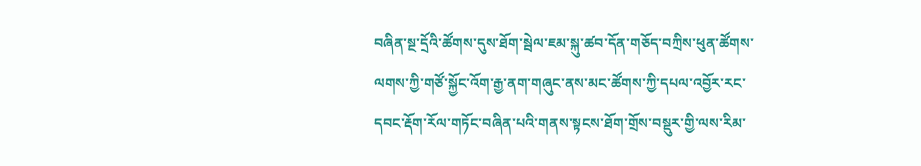བཞིན་སྔ་དྲོའི་ཚོགས་དུས་ཐོག་སྦེལ་ཇམ་སྐུ་ཚབ་དོན་གཅོད་བཀྲིས་ཕུན་ཚོགས་ལགས་ཀྱི་གཙོ་སྐྱོང་འོག་རྒྱ་ནག་གཞུང་ནས་མང་ཚོགས་ཀྱི་དཔལ་འབྱོར་རང་དབང་རྡོག་རོལ་གཏོང་བཞིན་པའི་གནས་སྟངས་ཐོག་གྲོས་བསྡུར་གྱི་ལས་རིམ་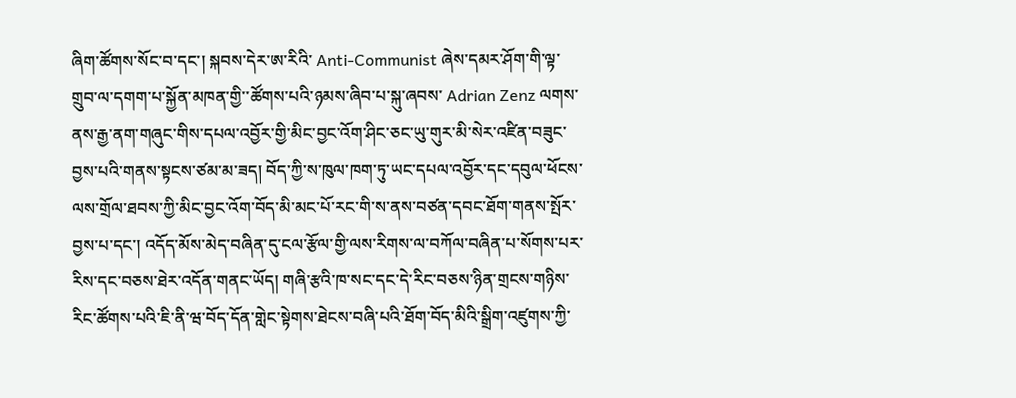ཞིག་ཚོགས་སོང་བ་དང་། སྐབས་དེར་ཨ་རིའི་ Anti-Communist ཞེས་དམར་ཤོག་གི་ལྟ་གྲུབ་ལ་དགག་པ་སྐྱོན་མཁན་གྱི་་ཚོགས་པའི་ཉམས་ཞིབ་པ་སྐུ་ཞབས་ Adrian Zenz ལགས་ནས་རྒྱ་ནག་གཞུང་གིས་དཔལ་འབྱོར་གྱི་མིང་བྱང་འོག་ཤིང་ཅང་ཡུ་གུར་མི་སེར་འཛིན་བཟུང་བྱས་པའི་གནས་སྟངས་ཙམ་མ་ཟད། བོད་ཀྱི་ས་ཁུལ་ཁག་ཏུ་ཡང་དཔལ་འབྱོར་དང་དབུལ་ཕོངས་ལས་གྲོལ་ཐབས་ཀྱི་མིང་བྱང་འོག་བོད་མི་མང་པོ་རང་གི་ས་ནས་བཙན་དབང་ཐོག་གནས་སྤོར་བྱས་པ་དང་། འདོད་མོས་མེད་བཞིན་དུ་ངལ་རྩོལ་གྱི་ལས་རིགས་ལ་བཀོལ་བཞིན་པ་སོགས་པར་རིས་དང་བཅས་ཐེར་འདོན་གནང་ཡོད། གཞི་རྩའི་ཁ་སང་དང་དེ་རིང་བཅས་ཉིན་གྲངས་གཉིས་རིང་ཚོགས་པའི་ཇི་ནི་ཝ་བོད་དོན་གླེང་སྟེགས་ཐེངས་བཞི་པའི་ཐོག་བོད་མིའི་སྒྲིག་འཛུགས་ཀྱི་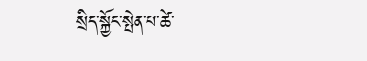སྲིད་སྐྱོང་སྤེན་པ་ཚེ་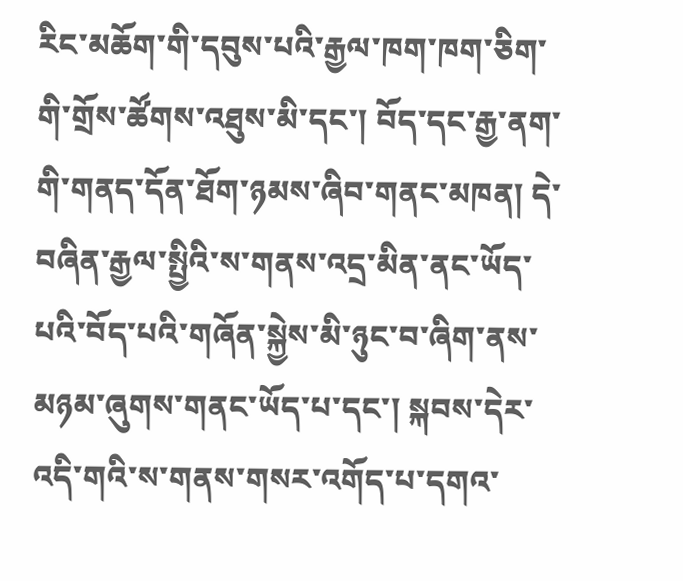རིང་མཆོག་གི་དབུས་པའི་རྒྱལ་ཁག་ཁག་ཅིག་གི་གྲོས་ཚོགས་འཐུས་མི་དང་། བོད་དང་རྒྱ་ནག་གི་གནད་དོན་ཐོག་ཉམས་ཞིབ་གནང་མཁན། དེ་བཞིན་རྒྱལ་སྤྱིའི་ས་གནས་འདྲ་མིན་ནང་ཡོད་པའི་བོད་པའི་གཞོན་སྐྱེས་མི་ཉུང་བ་ཞིག་ནས་མཉམ་ཞུགས་གནང་ཡོད་པ་དང་། སྐབས་དེར་འདི་གའི་ས་གནས་གསར་འགོད་པ་དགའ་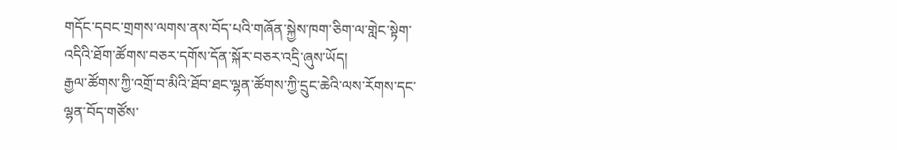གདོང་དབང་གྲགས་ལགས་ནས་བོད་པའི་གཞོན་སྐྱེས་ཁག་ཅིག་ལ་གླེང་སྟེག་འདིའི་ཐོག་ཚོགས་བཅར་དགོས་དོན་སྐོར་བཅར་འདྲི་ཞུས་ཡོད།
རྒྱལ་ཚོགས་ཀྱི་འགྲོ་བ་མིའི་ཐོབ་ཐང་ལྷན་ཚོགས་ཀྱི་དྲུང་ཆེའི་ལས་རོགས་དང་ལྷན་བོད་གཙོས་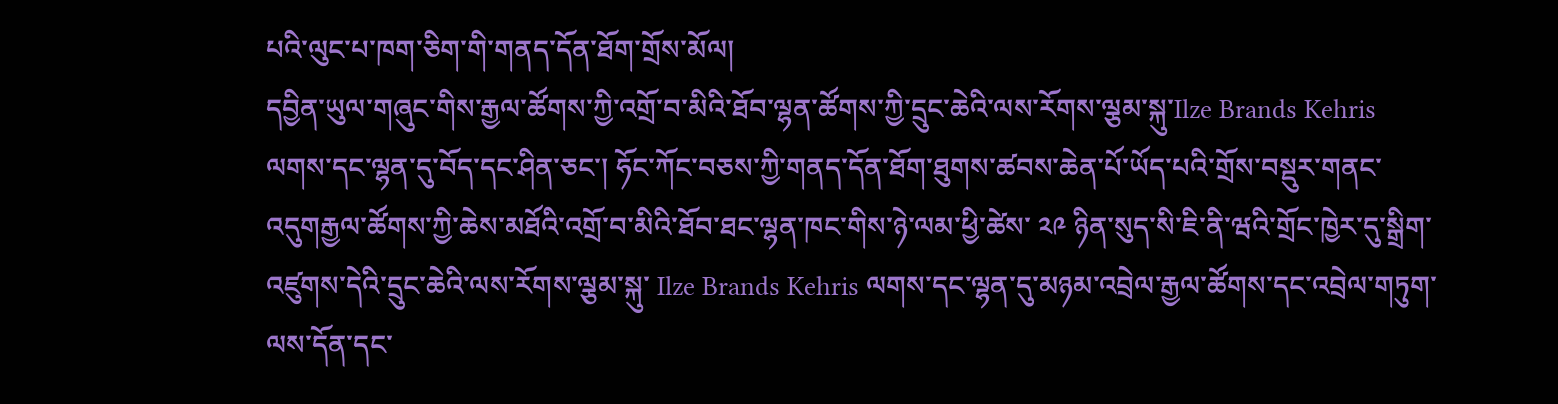པའི་ལུང་པ་ཁག་ཅིག་གི་གནད་དོན་ཐོག་གྲོས་མོལ།
དབྱིན་ཡུལ་གཞུང་གིས་རྒྱལ་ཚོགས་ཀྱི་འགྲོ་བ་མིའི་ཐོབ་ལྷན་ཚོགས་ཀྱི་དྲུང་ཆེའི་ལས་རོགས་ལྕམ་སྐུ་Ilze Brands Kehris ལགས་དང་ལྷན་དུ་བོད་དང་ཤིན་ཅང་། ཧོང་ཀོང་བཅས་ཀྱི་གནད་དོན་ཐོག་ཐུགས་ཚབས་ཆེན་པོ་ཡོད་པའི་གྲོས་བསྡུར་གནང་འདུགརྒྱལ་ཚོགས་ཀྱི་ཆེས་མཐོའི་འགྲོ་བ་མིའི་ཐོབ་ཐང་ལྷན་ཁང་གིས་ཉེ་ལམ་ཕྱི་ཚེས་ ༢༩ ཉིན་སུད་སི་ཇི་ནི་ཝའི་གྲོང་ཁྱེར་དུ་སྒྲིག་འཛུགས་དེའི་དྲུང་ཆེའི་ལས་རོགས་ལྕམ་སྐུ་ Ilze Brands Kehris ལགས་དང་ལྷན་དུ་མཉམ་འབྲེལ་རྒྱལ་ཚོགས་དང་འབྲེལ་གཏུག་ལས་དོན་དང་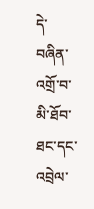དེ་བཞིན་འགྲོ་བ་མི་ཐོབ་ཐང་དང་འབྲེལ་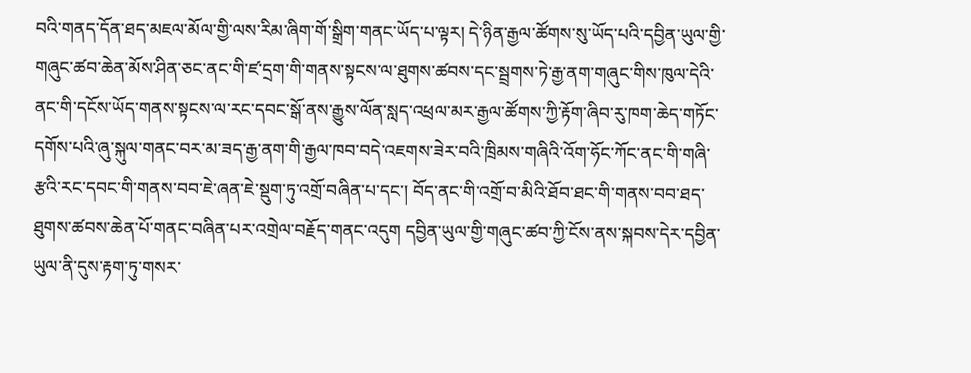བའི་གནད་དོན་ཐད་མཇལ་མོལ་གྱི་ལས་རིམ་ཞིག་གོ་སྒྲིག་གནང་ཡོད་པ་ལྟར། དེ་ཉིན་རྒྱལ་ཚོགས་སུ་ཡོད་པའི་དབྱིན་ཡུལ་གྱི་གཞུང་ཚབ་ཆེན་མོས་ཤིན་ཅང་ནང་གི་ཛ་དྲག་གི་གནས་སྟངས་ལ་ཐུགས་ཚབས་དང་སྦྲགས་ཏེ་རྒྱ་ནག་གཞུང་གིས་ཁུལ་དེའི་ནང་གི་དངོས་ཡོད་གནས་སྟངས་ལ་རང་དབང་སྒོ་ནས་རྒྱུས་ལོན་སླད་འཕྲལ་མར་རྒྱལ་ཚོགས་ཀྱི་རྟོག་ཞིབ་རུ་ཁག་ཆེད་གཏོང་དགོས་པའི་ཞུ་སྐུལ་གནང་བར་མ་ཟད་རྒྱ་ནག་གི་རྒྱལ་ཁབ་བདེ་འཇགས་ཟེར་བའི་ཁྲིམས་གཞིའི་འོག་ཧོང་ཀོང་ནང་གི་གཞི་རྩའི་རང་དབང་གི་གནས་བབ་ཇེ་ཞན་ཇེ་སྡུག་ཏུ་འགྲོ་བཞིན་པ་དང་། བོད་ནང་གི་འགྲོ་བ་མིའི་ཐོབ་ཐང་གི་གནས་བབ་ཐད་ཐུགས་ཚབས་ཆེན་པོ་གནང་བཞིན་པར་འགྲེལ་བརྗོད་གནང་འདུག དབྱིན་ཡུལ་གྱི་གཞུང་ཚབ་ཀྱི་ངོས་ནས་སྐབས་དེར་དབྱིན་ཡུལ་ནི་དུས་རྟག་ཏུ་གསར་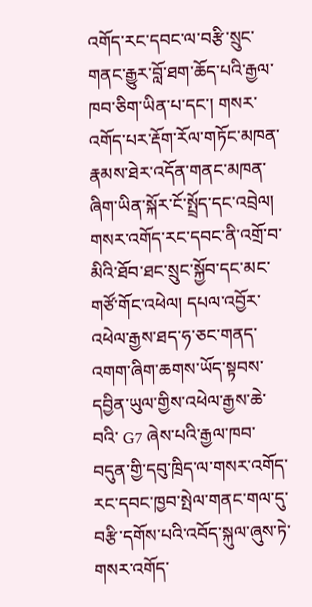འགོད་རང་དབང་ལ་བརྩི་སྲུང་གནང་རྒྱུར་བློ་ཐག་ཆོད་པའི་རྒྱལ་ཁབ་ཅིག་ཡིན་པ་དང་། གསར་འགོད་པར་རྡོག་རོལ་གཏོང་མཁན་རྣམས་ཐེར་འདོན་གནང་མཁན་ཞིག་ཡིན་སྐོར་ངོ་སྤྲོད་དང་འབྲེལ། གསར་འགོད་རང་དབང་ནི་འགྲོ་བ་མིའི་ཐོབ་ཐང་སྲུང་སྐྱོབ་དང་མང་གཙོ་གོང་འཕེལ། དཔལ་འབྱོར་འཕེལ་རྒྱས་ཐད་ཧ་ཅང་གནད་འགག་ཞིག་ཆགས་ཡོད་སྟབས་དབྱིན་ཡུལ་གྱིས་འཕེལ་རྒྱས་ཆེ་བའི་ G7 ཞེས་པའི་རྒྱལ་ཁབ་བདུན་གྱི་དབུ་ཁྲིད་ལ་གསར་འགོད་རང་དབང་ཁྱབ་སྤེལ་གནང་གལ་དུ་བརྩི་དགོས་པའི་འབོད་སྐུལ་ཞུས་ཏེ་གསར་འགོད་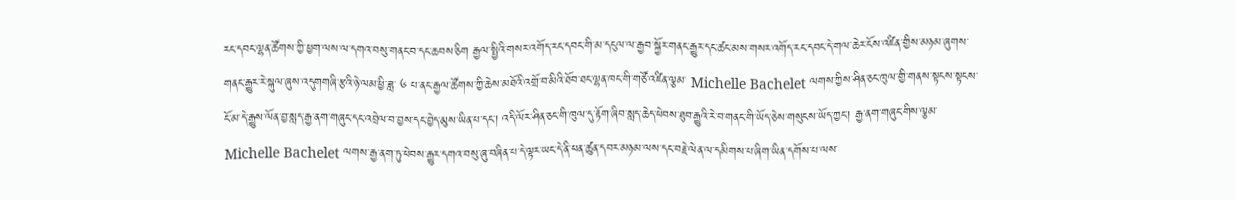རང་དབང་ལྷན་ཚོགས་ཀྱི་ཕྱག་ལས་ལ་དགའ་བསུ་གནང་བ་དང་ཆབས་ཅིག རྒྱལ་སྤྱིའི་གསར་འགོད་རང་དབང་གི་མ་དངུལ་ལ་རྒྱབ་སྐྱོར་གནང་རྒྱུར་དང་ཚང་མས་གསར་འགོད་རང་དབང་དེ་གལ་ཆེར་ངོས་འཛིན་གྱིས་མཉམ་ཞུགས་གནང་རྒྱུར་རེ་སྐུལ་ཞུས་འདུགགཞི་རྩའི་ཉེ་ལམ་ཕྱི་ཟླ་ ༦ པ་ནང་རྒྱལ་ཚོགས་ཀྱི་ཆེས་མཐོའི་འགྲོ་བ་མིའི་ཐོབ་ཐང་ལྷན་ཁང་གི་གཙོ་འཛིན་ལྕམ་ Michelle Bachelet ལགས་ཀྱིས་ཤིན་ཅང་ཁུལ་གྱི་གནས་སྟངས་སྟངས་ངོ་མ་དེ་རྒྱུས་ལོན་བྱ་སླད་རྒྱ་ནག་གཞུང་དང་འབྲེལ་བ་བྱས་དང་བྱེད་མུས་ཡིན་པ་དང་། འདི་ལོར་ཤིན་ཅང་གི་ཁུལ་དུ་རྟོག་ཞིབ་སླད་ཆེད་ཕེབས་ཐུབ་རྒྱུའི་རེ་བ་གནང་གི་ཡོད་ཅེས་གསུངས་ཡོད་ཀྱང་། རྒྱ་ནག་གཞུང་གིས་ལྕམ་ Michelle Bachelet ལགས་རྒྱ་ནག་ཏུ་ཕེབས་རྒྱུར་དགའ་བསུ་ཞུ་བཞིན་པ་དེ་ལྟར་ཡང་དེ་ནི་ཕན་ཚུན་དབར་མཉམ་ལས་དང་བརྗེ་ལེན་ལ་དམིགས་པ་ཞིག་ཡིན་དགོས་པ་ལས་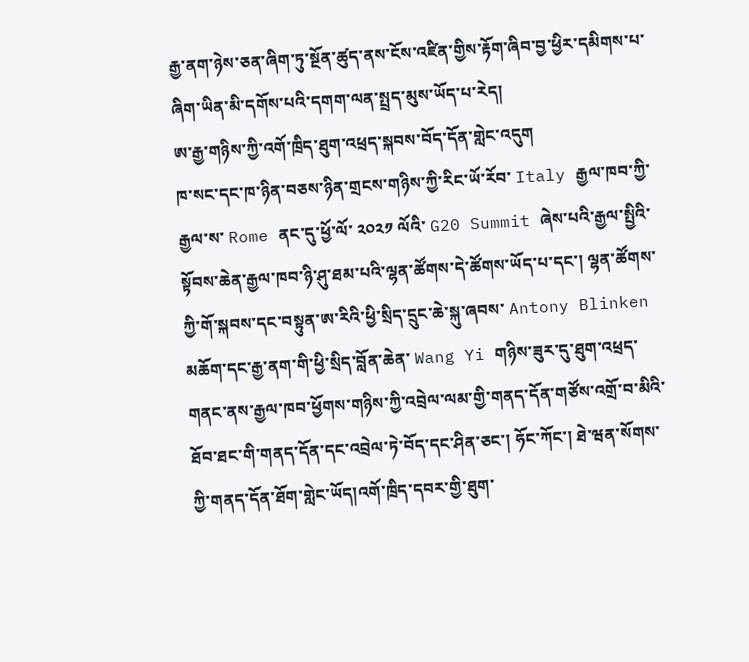རྒྱ་ནག་ཉེས་ཅན་ཞིག་ཏུ་སྔོན་ཚུད་ནས་ངོས་འཛིན་གྱིས་རྟོག་ཞིབ་བྱ་ཕྱིར་དམིགས་པ་ཞིག་ཡིན་མི་དགོས་པའི་དགག་ལན་སྤྲད་མུས་ཡོད་པ་རེད།
ཨ་རྒྱ་གཉིས་ཀྱི་འགོ་ཁྲིད་ཐུག་འཕྲད་སྐབས་བོད་དོན་གླེང་འདུག
ཁ་སང་དང་ཁ་ཉིན་བཅས་ཉིན་གྲངས་གཉིས་ཀྱི་རིང་ཡོ་རོབ་ Italy རྒྱལ་ཁབ་ཀྱི་རྒྱལ་ས་ Rome ནང་དུ་ཕྱོ་ལོ་ ༢༠༢༡ ལོའི་ G20 Summit ཞེས་པའི་རྒྱལ་སྤྱིའི་སྟོབས་ཆེན་རྒྱལ་ཁབ་ཉི་ཤུ་ཐམ་པའི་ལྷན་ཚོགས་དེ་ཚོགས་ཡོད་པ་དང་། ལྷན་ཚོགས་ཀྱི་གོ་སྐབས་དང་བསྟུན་ཨ་རིའི་ཕྱི་སྲིད་དྲུང་ཆེ་སྐུ་ཞབས་ Antony Blinken མཆོག་དང་རྒྱ་ནག་གི་ཕྱི་སྲིད་བློན་ཆེན་ Wang Yi གཉིས་ཟུར་དུ་ཐུག་འཕྲད་གནང་ནས་རྒྱལ་ཁབ་ཕྱོགས་གཉིས་ཀྱི་འབྲེལ་ལམ་གྱི་གནད་དོན་གཙོས་འགྲོ་བ་མིའི་ཐོབ་ཐང་གི་གནད་དོན་དང་འབྲེལ་ཏེ་བོད་དང་ཤིན་ཅང་། ཧོང་ཀོང་། ཐེ་ཝན་སོགས་ཀྱི་གནད་དོན་ཐོག་གླེང་ཡོད།འགོ་ཁྲིད་དབར་གྱི་ཐུག་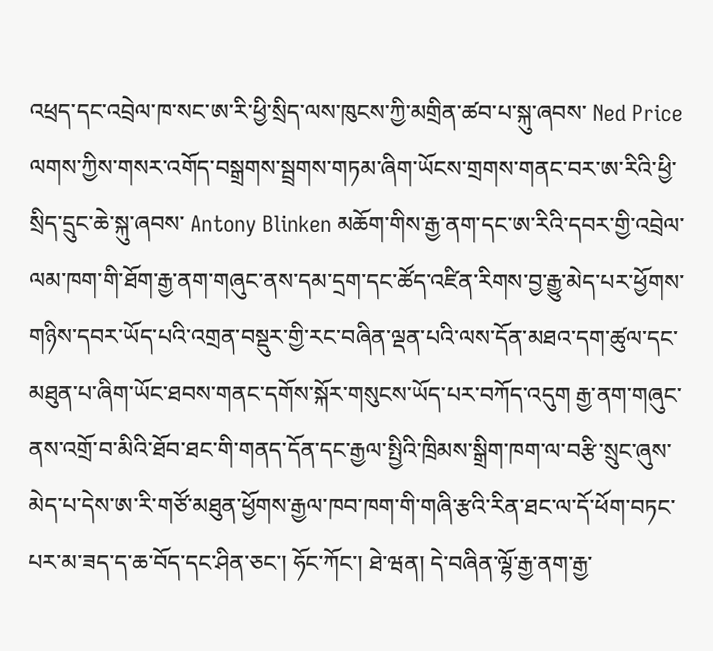འཕྲད་དང་འབྲེལ་ཁ་སང་ཨ་རི་ཕྱི་སྲིད་ལས་ཁུངས་ཀྱི་མགྲིན་ཚབ་པ་སྐུ་ཞབས་ Ned Price ལགས་ཀྱིས་གསར་འགོད་བསྒྲགས་སྦྲགས་གཏམ་ཞིག་ཡོངས་གྲགས་གནང་བར་ཨ་རིའི་ཕྱི་སྲིད་དྲུང་ཆེ་སྐུ་ཞབས་ Antony Blinken མཆོག་གིས་རྒྱ་ནག་དང་ཨ་རིའི་དབར་གྱི་འབྲེལ་ལམ་ཁག་གི་ཐོག་རྒྱ་ནག་གཞུང་ནས་དམ་དྲག་དང་ཚོད་འཛིན་རིགས་བྱ་རྒྱུ་མེད་པར་ཕྱོགས་གཉིས་དབར་ཡོད་པའི་འགྲན་བསྡུར་གྱི་རང་བཞིན་ལྡན་པའི་ལས་དོན་མཐའ་དག་ཚུལ་དང་མཐུན་པ་ཞིག་ཡོང་ཐབས་གནང་དགོས་སྐོར་གསུངས་ཡོད་པར་བཀོད་འདུག རྒྱ་ནག་གཞུང་ནས་འགྲོ་བ་མིའི་ཐོབ་ཐང་གི་གནད་དོན་དང་རྒྱལ་སྤྱིའི་ཁྲིམས་སྒྲིག་ཁག་ལ་བརྩི་སྲུང་ཞུས་མེད་པ་དེས་ཨ་རི་གཙོ་མཐུན་ཕྱོགས་རྒྱལ་ཁབ་ཁག་གི་གཞི་རྩའི་རིན་ཐང་ལ་དོ་ཕོག་བཏང་པར་མ་ཟད་ད་ཆ་བོད་དང་ཤིན་ཅང་། ཧོང་ཀོང་། ཐེ་ཝན། དེ་བཞིན་ལྷོ་རྒྱ་ནག་རྒྱ་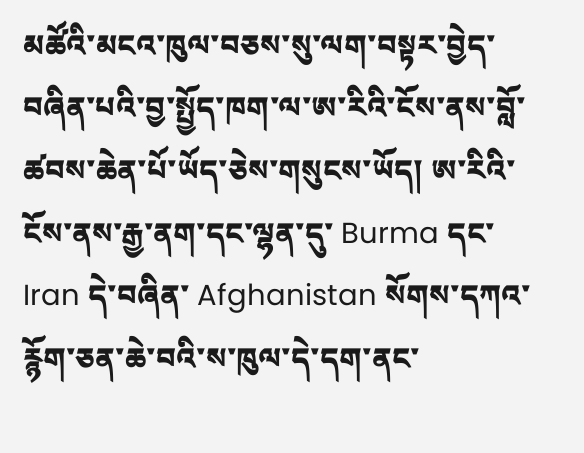མཚོའི་མངའ་ཁུལ་བཅས་སུ་ལག་བསྟར་བྱེད་བཞིན་པའི་བྱ་སྤྱོད་ཁག་ལ་ཨ་རིའི་ངོས་ནས་བློ་ཚབས་ཆེན་པོ་ཡོད་ཅེས་གསུངས་ཡོད། ཨ་རིའི་ངོས་ནས་རྒྱ་ནག་དང་ལྷན་དུ་ Burma དང་ Iran དེ་བཞིན་ Afghanistan སོགས་དཀའ་རྙོག་ཅན་ཆེ་བའི་ས་ཁུལ་དེ་དག་ནང་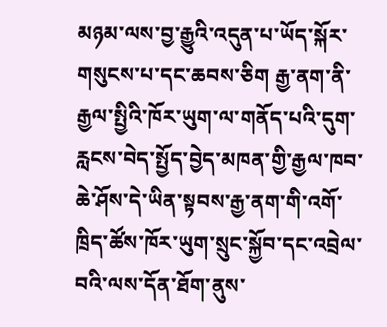མཉམ་ལས་བྱ་རྒྱུའི་འདུན་པ་ཡོད་སྐོར་གསུངས་པ་དང་ཆབས་ཅིག རྒྱ་ནག་ནི་རྒྱལ་སྤྱིའི་ཁོར་ཡུག་ལ་གནོད་པའི་དུག་རླངས་བེད་སྤྱོད་བྱེད་མཁན་གྱི་རྒྱལ་ཁབ་ཆེ་ཤོས་དེ་ཡིན་སྟབས་རྒྱ་ནག་གི་འགོ་ཁྲིད་ཚོས་ཁོར་ཡུག་སྲུང་སྐྱོབ་དང་འབྲེལ་བའི་ལས་དོན་ཐོག་ནུས་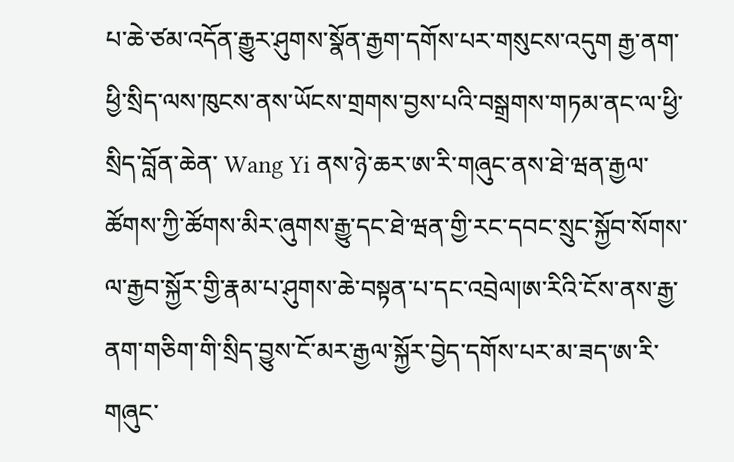པ་ཆེ་ཙམ་འདོན་རྒྱུར་ཤུགས་སྣོན་རྒྱག་དགོས་པར་གསུངས་འདུག རྒྱ་ནག་ཕྱི་སྲིད་ལས་ཁུངས་ནས་ཡོངས་གྲགས་བྱས་པའི་བསྒྲགས་གཏམ་ནང་ལ་ཕྱི་སྲིད་བློན་ཆེན་ Wang Yi ནས་ཉེ་ཆར་ཨ་རི་གཞུང་ནས་ཐེ་ཝན་རྒྱལ་ཚོགས་ཀྱི་ཚོགས་མིར་ཞུགས་རྒྱུ་དང་ཐེ་ཝན་གྱི་རང་དབང་སྲུང་སྐྱོབ་སོགས་ལ་རྒྱབ་སྐྱོར་གྱི་རྣམ་པ་ཤུགས་ཆེ་བསྟན་པ་དང་འབྲེལ།ཨ་རིའི་ངོས་ནས་རྒྱ་ནག་གཅིག་གི་སྲིད་བྱུས་ངོ་མར་རྒྱལ་སྐྱོར་བྱེད་དགོས་པར་མ་ཟད་ཨ་རི་གཞུང་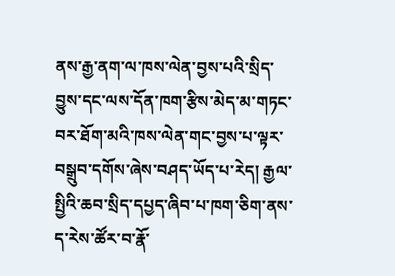ནས་རྒྱ་ནག་ལ་ཁས་ལེན་བྱས་པའི་སྲིད་བྱུས་དང་ལས་དོན་ཁག་རྩིས་མེད་མ་གཏང་བར་ཐོག་མའི་ཁས་ལེན་གང་བྱས་པ་ལྟར་བསྒྲུབ་དགོས་ཞེས་བཤད་ཡོད་པ་རེད། རྒྱལ་སྤྱིའི་ཆབ་སྲིད་དཔྱད་ཞིབ་པ་ཁག་ཅིག་ནས་ད་རེས་ཚོར་བ་རྣོ་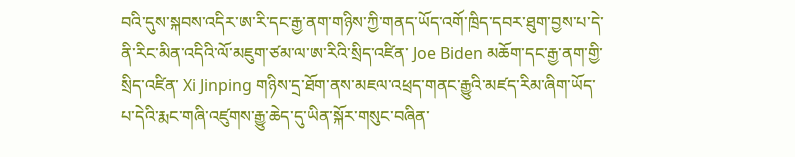བའི་དུས་སྐབས་འདིར་ཨ་རི་དང་རྒྱ་ནག་གཉིས་ཀྱི་གནད་ཡོད་འགོ་ཁྲིད་དབར་ཐུག་བྱས་པ་དེ་ནི་རིང་མིན་འདིའི་ལོ་མཇུག་ཙམ་ལ་ཨ་རིའི་སྲིད་འཛིན་ Joe Biden མཆོག་དང་རྒྱ་ནག་གྱི་སྲིད་འཛིན་ Xi Jinping གཉིས་དྲ་ཐོག་ནས་མཇལ་འཕྲད་གནང་རྒྱུའི་མཛད་རིམ་ཞིག་ཡོད་པ་དེའི་རྨང་གཞི་འཛུགས་རྒྱུ་ཆེད་དུ་ཡིན་སྐོར་གསུང་བཞིན་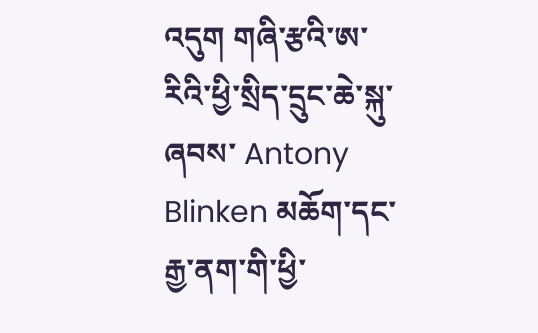འདུག གཞི་རྩའི་ཨ་རིའི་ཕྱི་སྲིད་དྲུང་ཆེ་སྐུ་ཞབས་ Antony Blinken མཆོག་དང་རྒྱ་ནག་གི་ཕྱི་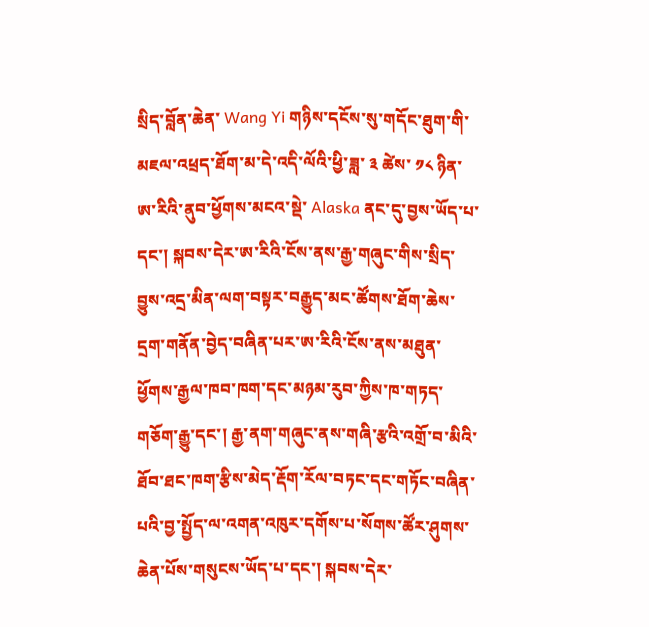སྲིད་བློན་ཆེན་ Wang Yi གཉིས་དངོས་སུ་གདོང་ཐུག་གི་མཇལ་འཕྲད་ཐོག་མ་དེ་འདི་ལོའི་ཕྱི་ཟླ་ ༣ ཚེས་ ༡༨ ཉིན་ཨ་རིའི་ནུབ་ཕྱོགས་མངའ་སྡེ་ Alaska ནང་དུ་བྱས་ཡོད་པ་དང་། སྐབས་དེར་ཨ་རིའི་ངོས་ནས་རྒྱ་གཞུང་གིས་སྲིད་བྱུས་འདྲ་མིན་ལག་བསྟར་བརྒྱུད་མང་ཚོགས་ཐོག་ཆེས་དྲག་གནོན་བྱེད་བཞིན་པར་ཨ་རིའི་ངོས་ནས་མཐུན་ཕྱོགས་རྒྱལ་ཁབ་ཁག་དང་མཉམ་རུབ་ཀྱིས་ཁ་གཏད་གཅོག་རྒྱུ་དང་། རྒྱ་ནག་གཞུང་ནས་གཞི་རྩའི་འགྲོ་བ་མིའི་ཐོབ་ཐང་ཁག་རྩིས་མེད་རྡོག་རོལ་བཏང་དང་གཏོང་བཞིན་པའི་བྱ་སྤྱོད་ལ་འགན་འཁུར་དགོས་པ་སོགས་ཚོར་ཤུགས་ཆེན་པོས་གསུངས་ཡོད་པ་དང་། སྐབས་དེར་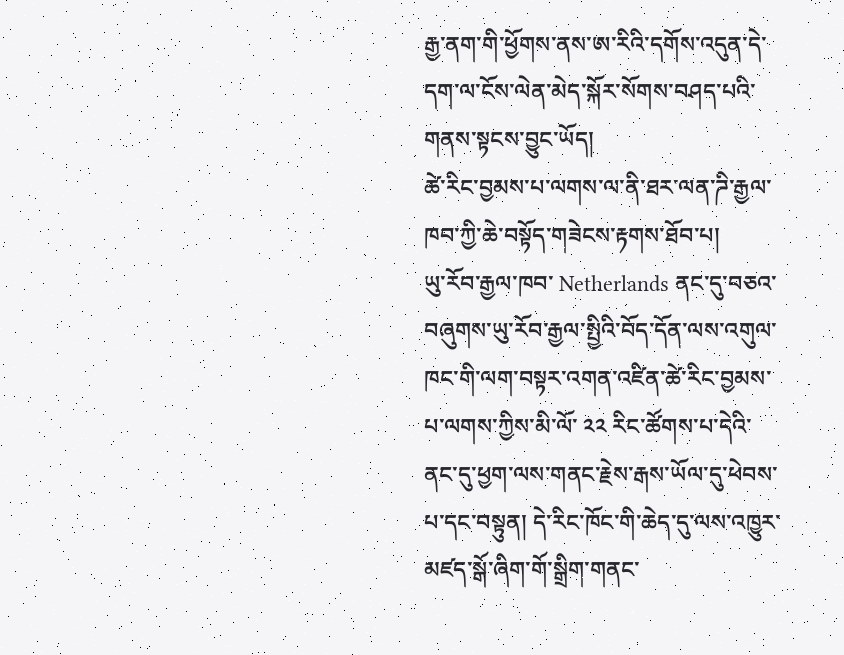རྒྱ་ནག་གི་ཕྱོགས་ནས་ཨ་རིའི་དགོས་འདུན་དེ་དག་ལ་ངོས་ལེན་མེད་སྐོར་སོགས་བཤད་པའི་གནས་སྟངས་བྱུང་ཡོད།
ཚེ་རིང་བྱམས་པ་ལགས་ལ་ནི་ཐར་ལན་ཌི་རྒྱལ་ཁབ་ཀྱི་ཆེ་བསྟོད་གཟེངས་རྟགས་ཐོབ་པ།
ཡུ་རོབ་རྒྱལ་ཁབ་ Netherlands ནང་དུ་བཅའ་བཞུགས་ཡུ་རོབ་རྒྱལ་སྤྱིའི་བོད་དོན་ལས་འགུལ་ཁང་གི་ལག་བསྟར་འགན་འཛིན་ཚེ་རིང་བྱམས་པ་ལགས་ཀྱིས་མི་ལོ་ ༢༢ རིང་ཚོགས་པ་དེའི་ནང་དུ་ཕྱག་ལས་གནང་རྗེས་རྒས་ཡོལ་དུ་ཕེབས་པ་དང་བསྟུན། དེ་རིང་ཁོང་གི་ཆེད་དུ་ལས་འཁྱུར་མཛད་སྒོ་ཞིག་གོ་སྒྲིག་གནང་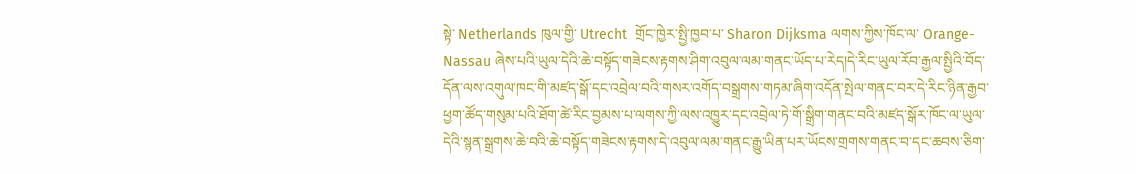སྟེ་ Netherlands ཁུལ་གྱི་ Utrecht  གྲོང་ཁྱེར་སྤྱི་ཁྱབ་པ་ Sharon Dijksma ལགས་ཀྱིས་ཁོང་ལ་ Orange-Nassau ཞེས་པའི་ཡུལ་དེའི་ཆེ་བསྟོད་གཟེངས་རྟགས་ཤིག་འབུལ་ལམ་གནང་ཡོད་པ་རེད།དེ་རིང་ཡུལ་རོབ་རྒྱལ་སྤྱིའི་བོད་དོན་ལས་འགུལ་ཁང་གི་མཛད་སྒོ་དང་འབྲེལ་བའི་གསར་འགོད་བསྒྲགས་གཏམ་ཞིག་འདོན་སྤེལ་གནང་བར་དེ་རིང་ཉིན་རྒྱབ་ཕྱག་ཚོད་གསུམ་པའི་ཐོག་ཚེ་རིང་བྱམས་པ་ལགས་ཀྱི་ལས་འཁྱུར་དང་འབྲེལ་ཏེ་གོ་སྒྲིག་གནང་བའི་མཛད་སྒོར་ཁོང་ལ་ཡུལ་དེའི་སྙན་སྒྲགས་ཆེ་བའི་ཆེ་བསྟོད་གཟེངས་རྟགས་དེ་འབུལ་ལམ་གནང་རྒྱུ་ཡིན་པར་ཡོངས་གྲགས་གནང་བ་དང་ཆབས་ཅིག་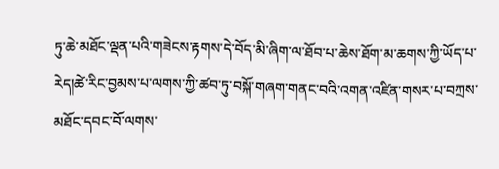ཏུ་ཆེ་མཐོང་ལྡན་པའི་གཟེངས་རྟགས་དེ་བོད་མི་ཞིག་ལ་ཐོབ་པ་ཆེས་ཐོག་མ་ཆགས་ཀྱི་ཡོད་པ་རེད།ཚེ་རིང་བྱམས་པ་ལགས་ཀྱི་ཚབ་ཏུ་བསྐོ་གཞག་གནང་བའི་འགན་འཛིན་གསར་པ་བཀྲས་མཐོང་དབང་བོ་ལགས་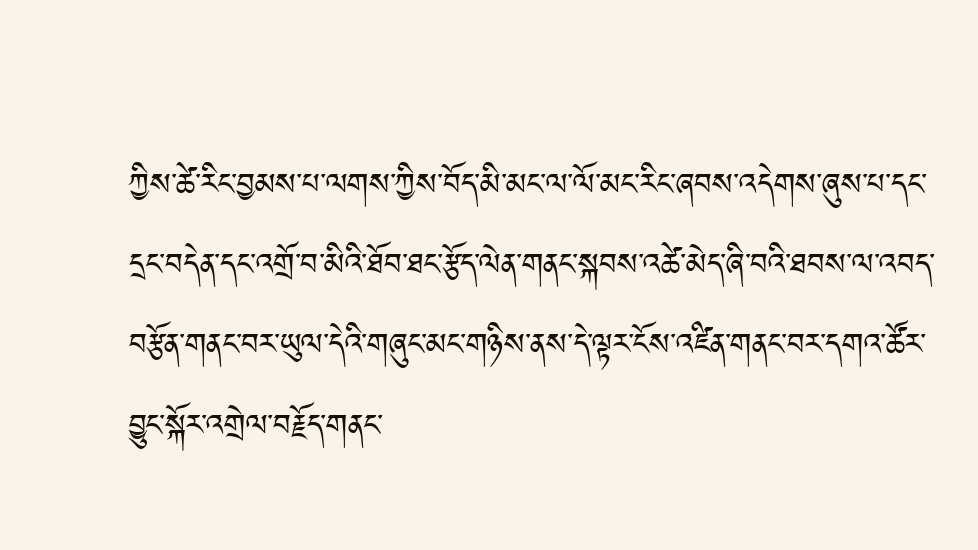ཀྱིས་ཚེ་རིང་བྱམས་པ་ལགས་ཀྱིས་བོད་མི་མང་ལ་ལོ་མང་རིང་ཞབས་འདེགས་ཞུས་པ་དང་དྲང་བདེན་དང་འགྲོ་བ་མིའི་ཐོབ་ཐང་རྩོད་ལེན་གནང་སྐབས་འཚེ་མེད་ཞི་བའི་ཐབས་ལ་འབད་བརྩོན་གནང་བར་ཡུལ་དེའི་གཞུང་མང་གཉིས་ནས་དེ་ལྟར་ངོས་འཛིན་གནང་བར་དགའ་ཚོར་བྱུང་སྐོར་འགྲེལ་བརྗོད་གནང་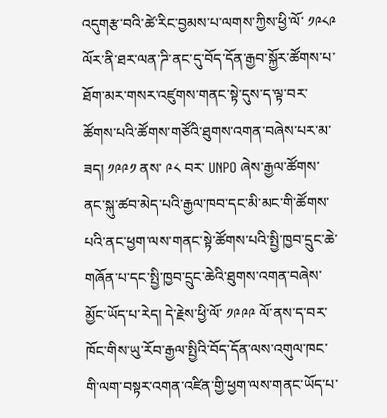འདུགརྩ་བའི་ཚེ་རིང་བྱམས་པ་ལགས་ཀྱིས་ཕྱི་ལོ་ ༡༩༨༩ ལོར་ནི་ཐར་ལན་ཌི་ནང་དུ་བོད་དོན་རྒྱབ་སྐྱོར་ཚོགས་པ་ཐོག་མར་གསར་འཛུགས་གནང་སྟེ་དུས་ད་ལྟ་བར་ཚོགས་པའི་ཚོགས་གཙོའི་ཐུགས་འགན་བཞེས་པར་མ་ཟད། ༡༩༩༡ ནས་ ༩༨ བར་ UNPO ཞེས་རྒྱལ་ཚོགས་ནང་སྐུ་ཚབ་མེད་པའི་རྒྱལ་ཁབ་དང་མི་མང་གི་ཚོགས་པའི་ནང་ཕྱག་ལས་གནང་སྟེ་ཚོགས་པའི་སྤྱི་ཁྱབ་དྲུང་ཆེ་གཞོན་པ་དང་སྤྱི་ཁྱབ་དྲུང་ཆེའི་ཐུགས་འགན་བཞེས་མྱོང་ཡོད་པ་རེད། དེ་རྗེས་ཕྱི་ལོ་ ༡༩༩༩ ལོ་ནས་ད་བར་ཁོང་གིས་ཡུ་རོབ་རྒྱལ་སྤྱིའི་བོད་དོན་ལས་འགུལ་ཁང་གི་ལག་བསྟར་འགན་འཛིན་གྱི་ཕྱག་ལས་གནང་ཡོད་པ་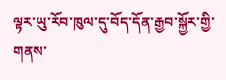ལྟར་ཡུ་རོབ་ཁུལ་དུ་བོད་དོན་རྒྱབ་སྐྱོར་གྱི་གནས་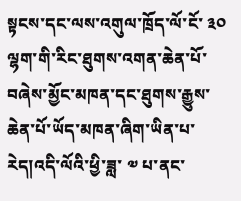སྟངས་དང་ལས་འགུལ་ཁྲོད་ལོ་ངོ་ ༣༠ ལྷག་གི་རིང་ཐུགས་འགན་ཆེན་པོ་བཞེས་མྱོང་མཁན་དང་ཐུགས་རྒྱུས་ཆེན་པོ་ཡོད་མཁན་ཞིག་ཡིན་པ་རེད།འདི་ལོའི་ཕྱི་ཟླ་ ༧ པ་ནང་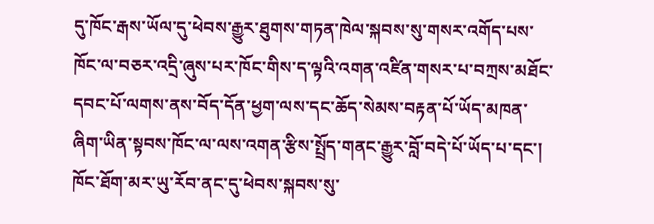དུ་ཁོང་རྒས་ཡོལ་དུ་ཕེབས་རྒྱུར་ཐུགས་གཏན་ཁེལ་སྐབས་སུ་གསར་འགོད་པས་ཁོང་ལ་བཅར་འདྲི་ཞུས་པར་ཁོང་གིས་ད་ལྟའི་འགན་འཛིན་གསར་པ་བཀྲས་མཐོང་དབང་པོ་ལགས་ནས་བོད་དོན་ཕྱག་ལས་དང་ཆོད་སེམས་བརྟན་པོ་ཡོད་མཁན་ཞིག་ཡིན་སྟབས་ཁོང་ལ་ལས་འགན་རྩིས་སྤྲོད་གནང་རྒྱུར་བློ་བདེ་པོ་ཡོད་པ་དང་། ཁོང་ཐོག་མར་ཡུ་རོབ་ནང་དུ་ཕེབས་སྐབས་སུ་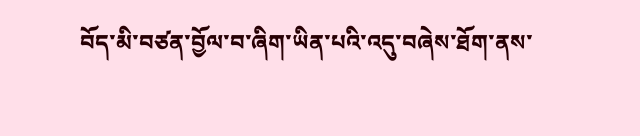བོད་མི་བཙན་བྱོལ་བ་ཞིག་ཡིན་པའི་འདུ་བཞེས་ཐོག་ནས་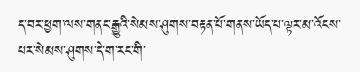ད་བར་ཕྱག་ལས་གནང་རྒྱུའི་སེམས་ཤུགས་བརྟན་པོ་གནས་ཡོད་པ་ལྟར་མ་འོངས་པར་སེམས་ཤུགས་དེ་ག་རང་གི་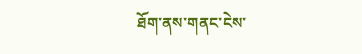ཐོག་ནས་གནང་ངེས་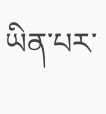ཡིན་པར་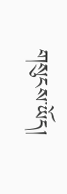གསུངས་ཡོད།